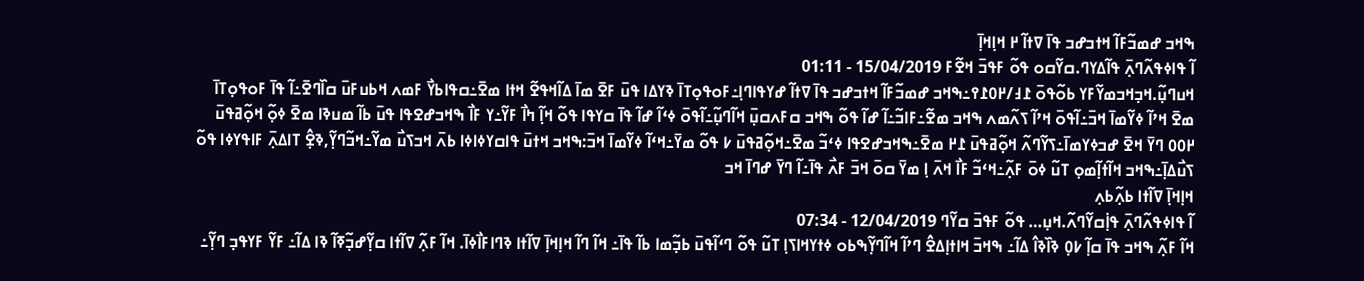ߒߞߏ ߝߘߏ߬ߓߊ߬ ߞߙߏߝߏ ߟߊ߫ ߜߙߊ߬ ߂ ߞߊ߲ߞߊ߲߫
ߊ߬ ߟߊߦߟߍ߬ߣߍ߲߫ ߟߊ߬ߡߌߣ.ߛߌ߬ߛߋ ߟߋ߬ ߓߟߏ߫ ߞߐ߬ߓ 15/04/2019 - 01:11
ߞߎߣߎ߲߬.ߞߏ߲ߞߏߘߌ߬ߓߌ ߕߋ߬ߟߋ߫ ߁߃/߂߀߁߉߸ߒߞߏ ߝߘߏ߬ߓߊ߬ ߞߙߏߝߏ ߟߊ߫ ߜߙߊ߬ ߝߌߟߊߣߊ߲߸ߓߋߟߋ߲ߠߊ߫ ߢߌߡߊ ߟߎ߫ ߓߐ߫ ߘߊ߫ ߡߊ߬ߞߟߐ߬ ߞߙߊ ߘߐ߫߸ߛߟߊߕߌ߯ ߓߘߍ ߞߕߎߓߎ߫ ߛߊ߰ߣߐ߫߸ߊ߬ ߟߊ߫ ߓߋߟߋ߲ߠߊ߫ ߘߐ߫ ߞߴߊ߬ ߦߌ߬ߘߊ߫ ߞߏ߫߸ߊ߬ߟߋ߫ ߞߴߊ߬ ߖߍ߬ߘߍ ߒߞߏ ߘߐ߬߸ߓߊߏ߬߸ߊ߬ ߝߊ߬ ߟߋ߬ ߒߞߏ ߛߓߍߛߎ߲߫ ߞߊ߬ߣߎ߲߬߸ߊ߬ߟߋ߫ ߦߵߊ߬ ߝߊ߬ ߟߊ߫ ߛߌߟߊ ߟߋ߬ ߞߊ߲߬ ߤߊ߯ ߓߌ߬߸ߌ ߓߊ߯ ߒߞߏߝߐߟߊ ߟߎ߫ ߕߊ߬ ߘߎߢߊ ߘߐ߫ ߦߋ߲߬ ߞߋ߲߬ߥߟߎ߫ ߂߀߀ ߣߌ߫ ߞߐ߫ ߝߏߦߌߘߊ߫߸ߖߌ߬ߣߍ߬ ߞߋ߲߬ߥߟߎ߫ ߁߂ ߘߐ߫߸ߒߞߏߝߐߟߊ ߦߵߏ߬ ߘߐ߫߸ߞߋ߲߬ߥߟߎ߫ ߇ ߟߋ߬ ߘߌ߫߸ߞߵߊ߬ ߦߌ߬ߘߊ߫ ߞߏ߫:ߒߞߏ ߞߙߎ߫ ߟߊߛߌߦߊߦߊ ߕߍ߫ ߞߏߖߎ߯ ߘߌ߬߸ߞߏ߬ߣߌ߲߬,ߢߐ߲߮ ߠߊߡߍ߲߫ ߓߊߟߌߦߊ ߟߋ߬ ߖߎ߯ߡߊ߲߫߸ߒߞߏ ߞߊ߬ߙߊ߲߬ߘߋ߲ ߠߎ߬ ߦߋ߫ ߓߍ߲߬߸ߞߵߏ߬ ߓߊ߯ ߞߍ߫ ߊ߲ ߘߌ߫ ߛߋ߫ ߞߏ߫ ߓߍ߯ ߟߊ߫߸ߊ߬ ߣߌ߫ ߝߣߊ߫ ߞߏ
ߞߊ߲ߞߊ߲߫ ߜߊ߬ߙߊ ߕߍ߲߬ߕߍ߲
ߊ߬ ߟߊߦߟߍ߬ߣߍ߲߫ ߟߊ߲߭ߛߌ߬ߣߍ߬.ߞߎ߲… ߟߋ߬ ߓߟߏ߫ ߛߌ߬ߣ 12/04/2019 - 07:34
ߞߊ߬ ߓߍ߲߬ ߒߞߏ ߟߊ߫ ߛߊ߲߬ ߇߀߲ ߢߊ߰ߢߊ߮ ߡߊ߬߸ ߒߞߏ߫ ߞߊߙߊ߲ߡߐ߮ ߣߴߊ߬ ߞߊ߬ߣߌ߲߬ߒߕߋ ߦߙߌߞߊߖߊ߲ ߠߎ߬ ߟߋ߬ ߣߵߊ߬ߟߎ߫ ߕߏ߲߬ߘߊ ߕߊ߬ ߟߊ߫߸ ߞߊ߬ ߣߊ߬ ߞߊ߲ߞߊ߲߫ ߜߊ߬ߙߊ ߢߣߊߓߊ߯ߦߊ߫. ߞߊ߬ ߓߍ߲߬ ߜߊ߬ߙߊ ߛߌ߲߬ߝߏ߲߬ߧߊ߬ ߢߊ ߡߊ߬߸ ߓߌ߬ ߓߌߟߏ߲ ߣߌ߲߬߸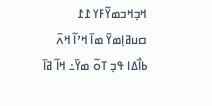ߞߏ߲ߞߏߘߌ߬ߓߌ ߁߁ ߛߎߥߊ߲ߘߌ߫ ߘߊ߫ ߞߴߊ߬ ߞߍ߫ ߕߊ߯ߡߊ ߟߏ߲ ߠߋ߬ ߘߌ߫߸ ߞߊ߬ ߥߊ߫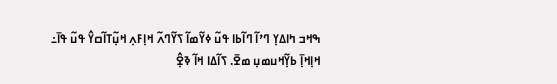ߒߞߏ ߤߊߡߌ߲ ߣߴߊ߬ ߣߊ߬ߕߊ ߟߎ߬ ߦߌ߬ߘߊ߬ ߖߌ߬ߣߍ߬ ߞߊ߲ߓߍ߲ ߞߎ߲߬ߠߊ߬ߛߌ߮ ߟߎ߬ ߟߊ߫߸ ߞߊ߲ߞߊ߲߫ ߕߌ߲߬ߞߎߘߎ߲ ߘߐ߫. ߖߊ߬ߡߊ ߞߊ߬ ߢߐ߲߮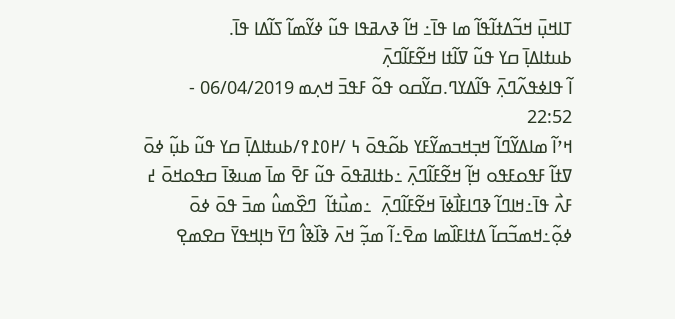ߠߊߞߎ߲߫ ߞߏ߬ߡߙߊ߬ߟߊ߬ ߘߊ ߟߊ߫߸ ߞߊ߬ ߢߍߥߟߊ ߟߎ߬ ߦߌ߬ߘߊ߬ ߖߊ߬ߡߊ ߟߊ߫.
ߕߎߙߊߡߊ߲߫ ߛߌ ߟߎ߬ ߜߊ߬ߙߊ ߞߐ߬ߓߊ߬ߣߍ߲߫
ߊ߬ ߟߊߦߟߍ߬ߣߍ߲߫ ߟߊ߬ߡߌߣ.ߛߌ߬ߛߋ ߟߋ߬ ߓߟߏ߫ ߞߍ߲ߘ 06/04/2019 - 22:52
ߞߴߊ߬ ߘߊߡߌ߬ߣߊ߬ ߞߏ߲ߞߏߘߌ߬ߓߌ ߕߋ߬ߟߋ߫ ߆ /߂߀߁߉/ߕߎߙߊߡߊ߲߫ ߛߌ ߟߎ߬ ߕߎ߲߬ ߦߋ߫ ߜߙߊ߬ ߓߟߋߓߟߋ ߞߊ߲߬ ߞߐ߬ߓߊ߬ߣߍ߲߫ ߸ߕߙߊߥߟߋ߫ ߟߎ߬ ߓߐ߫ ߘߊ߫ ߘߎߢߊ߫ ߛߟߋߞߋ߫ ߄ ߓߍ߯ ߟߊ߫߸ߞߊߣߊ߬ ߢߣߊߓߊ߯ߦߊ߫ ߞߐ߬ߓߊ߬ߣߍ߲߫  ߸ߘߎ߯ߙߊ߬  ߣߐ߰ߘߎ߮ ߘߏ߫ ߟߋ߫ ߦߋ߫ ߦߋ߲߬߸ߞߘߏ߬ߛߊ߬ ߡߙߊߓߊ߰ߘߊ ߘߐ߫߸ߊ߬ ߘߏ߲߬ ߞߍ߫ ߢߊ߰ߢߊ߮ ߣߌ߫ ߤߊ߲ߞߟߌ߫ ߛߐߘߐ߲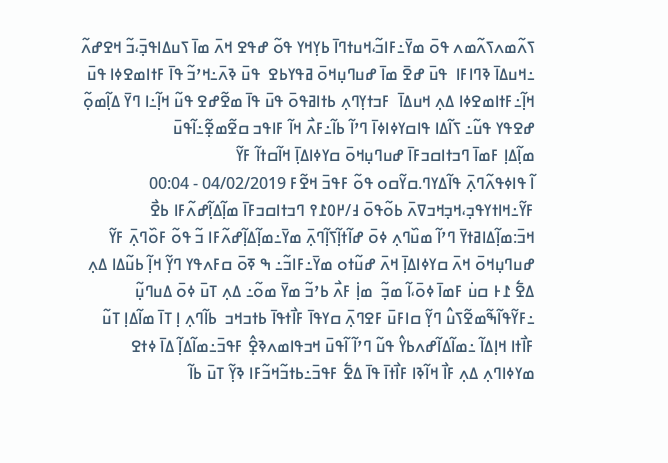ߖߍ߬ߘߍߖߍ߬ߘߍ ߟߋ߫ ߘߌ߫߸ߓߊߏ߬،ߞߎߙߣߊ߫ ߕߌ߲ߞߌ ߟߋ߬ ߝߟߐ ߞߍ߫ ߘߊ߫ ߖߎߡߊߟߏ߲߫،ߏ߬ ߞߐߝߍ߬  ߸ߞߎߡߊ߫ ߢߣߊߓߊ  ߟߎ߫ ߝߐ߫ ߘߊ߫ ߝߎߣߎ߲ߞߋ߫ ߥߟߌߕߐ  ߟߎ߫ ߢߍ߫߸ߞߴߏ߬ ߟߊ߫ ߓߙߊߘߐߦߊ ߟߎ߫ ߞߊ߲߬߸ߓߙߊߘߐߦߊ ߡߍ߲ ߞߎߡߊ߫  ߓߏߙߌ߲ߣߍ߲ ߕߙߊߥߟߋ߫ ߟߎ߫ ߟߊ߫ ߘߐ߬ߝߐ ߟߎ߬ ߞߊ߲߬߸ߊ ߣߌ߫ ߡߊ߲߬ߘߋ߲߬ ߝߐߟߌ ߟߎ߬߸ ߖߊ߬ߡߊ ߟߊߛߌߦߊߦߊ߫ ߣߴߊ߬ ߕߊ߬߸ߓߍ߯ ߞߊ߬ ߓߊߟߏ ߛߐ߬ߘߐ߲߬߸ߊ߬ߟߎ߫
ߘߊ߲߬ߡߊ߲ ߓߘߊ߫ ߣߏߙߊߛߏߓߊ߫ ߝߎߣߎ߲ߞߋ߫ ߛߌߦߊߡߊ߲߫ ߞߊ߬ߛߙߊ߬ ߓߌ߬
ߊ߬ ߟߊߦߟߍ߬ߣߍ߲߫ ߟߊ߬ߡߌߣ.ߛߌ߬ߛߋ ߟߋ߬ ߓߟߏ߫ ߞߐ߬ߓ 04/02/2019 - 00:04
ߓߌ߬߸ߞߊߙߌߟߏ߲،ߞߏ߲ߞߏߜߍ߫ ߕߋ߬ߟߋ߫ ߃/߂߀߁߉ ߣߏߙߊߛߏߓߊ߫ ߘߊ߲߬ߡߊ߲߬ߝߍ߬ߓߊ ߕߐ߯ ߞߏ߫:ߘߊ߲߬ߡߊߥߙߌ߫ ߣߴߊ߬ ߘߎ߰ߣߍ߲ ߦߋ߫ ߝߊ߬ߙߊ߲߬ߖߊ߲߬ߣߍ߲߫ ߘߌ߫߸ߘߊ߲߬ߡߊ߲߬ߝߍ߬ߓߊ ߏ߬ ߟߋ߬ ߓߋ߰ߣߍ߲߫ ߓߌ߬ ߝߎߣߎ߲ߞߋ߫ ߞߍ߫ ߛߌߦߊߡߊ߲߫ ߞߍ߫ ߝߎ߬ߙߋ ߘߌ߫߸ߓߊߏ߬߸ ߒ ߧߋ߫ ߛߓߍߟߌ ߣߌ߲߬ ߞߊ߲߬ ߕߎ߬ߡߊ ߡߍ߲ ߡߐ߱ ߁߅ ߛߎ߭ ߓߘߊ߫ ߦߋ߫،ߊ߬ ߘߏ߲߬  ߘߊ߲߭ ߓߍ߯ ߕߴߏ߬ ߘߌ߫ ߘߋ߬߸ ߡߍ߲ ߠߎ߫ ߦߋ߫ ߡߎߣߎ߲߬ ߸ߓߌ߬ߟߊ߬ߒ߬ߘߐ߬ߖߎ߮ ߣߌ߲߬ ߛߊߓߎ߫ ߓߐߣߍ߲߫ ߛߌߟߊ߫ ߓߊ߯ߙߟߊ߫ ߕߙߏߞߏ  ߕߊ߬ߣߍ߲ ߊ߲ ߠߊ߫ ߘߊ߬ߡߊ߲ ߠߎ߬ ߓߊ߯ߙߊ ߞߊ߲ߡߊ߬ ߸ߘߊ߬ߡߊ߬ߝߍߕߌ߮ ߟߎ߬ ߣߴߊ߬ ߊ߬ߟߎ߫ ߞߏߟߊߘߍߢߐ߲߮ ߓߟߏ߫߸ߘߊ߬ߡߊ߲߬ ߡߊ߫ ߦߙߐ ߘߌߦߊߣߍ߲ ߡߍ߲ ߓߊ߯ ߞߊ߬ߢߊ ߓߊ߯ߙߊ߫ ߟߊ߫ ߡߐ߱ ߓߟߏ߫߸ߕߙߏ߬ߞߏ߬ߓߊ ߢߌ߲߬ ߠߎ߫ ߕߊ߬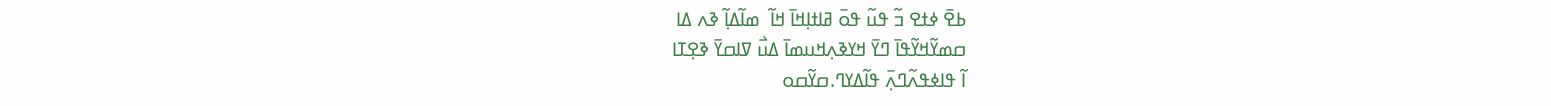ߕߐ߫ ߦߙߐ ߏ߬ ߟߎ߬ ߟߋ߫ ߥߊߙߊ߲ߞߊ߫ ߞߊ߬  ߘߊ߬ߡߊ߲߬ ߢߍ ߡߊ
ߛߘߌ߬ߞߌ߬ߟߊ߫ ߣߌ߫ ߞߌߢߍ߲ߞߎߘߊ߫ ߡߎ߯ ߜߊߛߌ߫ ߢߐ߲ߠߊ
ߊ߬ ߟߊߦߟߍ߬ߣߍ߲߫ ߟߊ߬ߡߌߣ.ߛߌ߬ߛߋ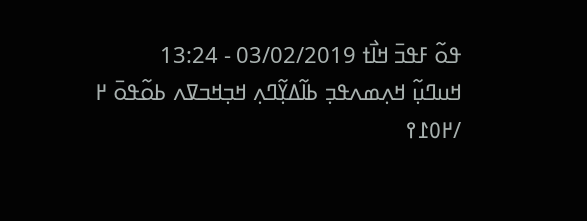ߟߋ߬ ߓߟߏ߫ ߞߊ߯ߙ 03/02/2019 - 13:24
ߞߎߣߎ߲߬ ߞߍ߲ߘߍߟߏ߲ ߕߊ߬ߡߌ߲߬ߣߍ߲ ߞߏ߲ߞߏߜߍ ߕߋ߬ߟߋ߫ ߂ /߂߀߁߉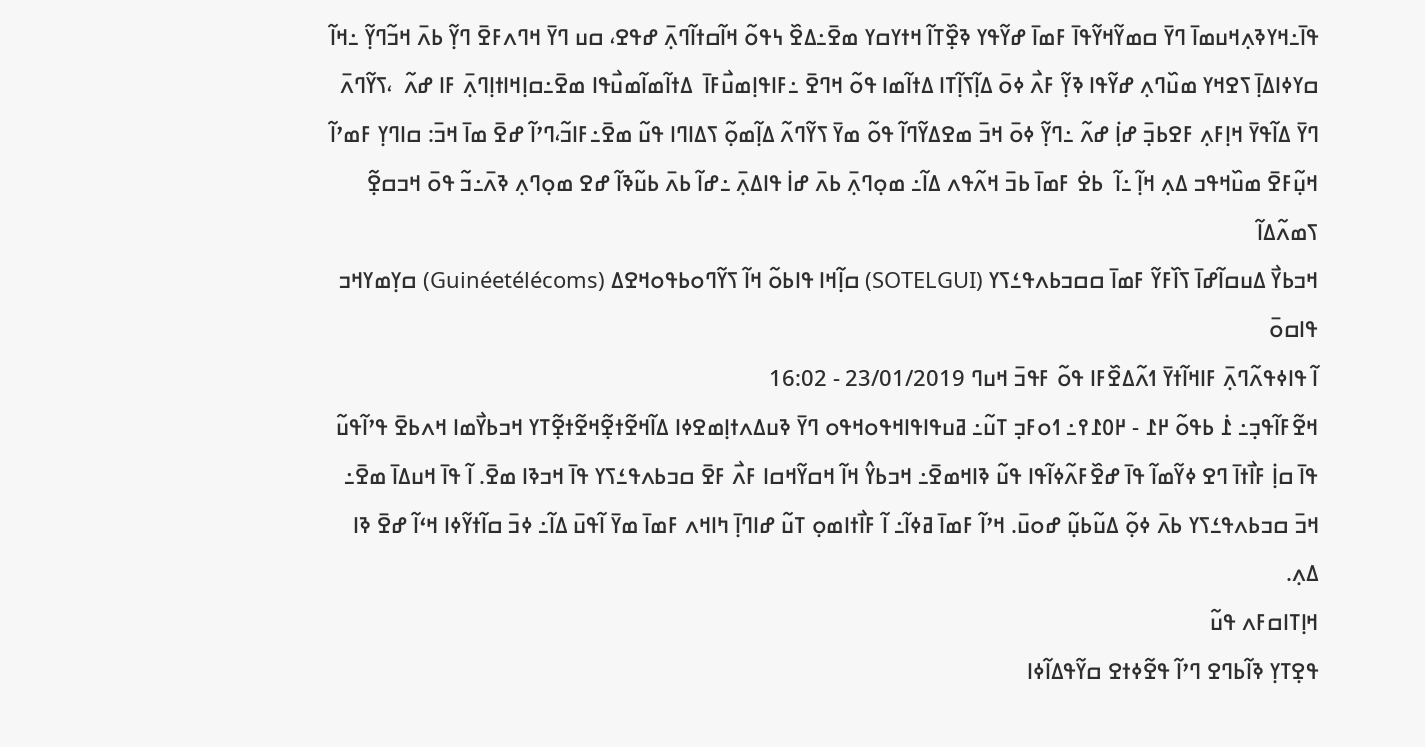ߟߊ߫߸ߞߌߢߍ߲ߞߎߘߊ߫ ߣߌ߫ ߛߘߌ߬ߞߌ߬ߟߊ߫ ߓߘߊ߫ ߝߌ߬ߟߌ ߢߐ߲߰ߠߊ߬ ߞߙߌߛߌ ߘߐ߫߸ߡߐ߰ ߆ߟߋ߬ ߞߊ߬ߛߙߊ߬ߣߍ߲߫ ߝߟߐ، ߛߎ ߣߌ߫ ߞߣߍߓߐ߫ ߣߌ߲߬ ߕߍ߫ ߞߏ߬ߣߌ߲߬ ߸ߞߊ߬ ߛߌߦߊߡߊ߲߫ ߖߐߞߌ ߘߎ߰ߣߍ߲ ߝߌ߬ߟߊ ߢߌ߲߬ ߓߍ߯ ߦߋ߫ ߡߊ߲߬ߖߊ߲߬ߠߊ ߡߙߊ߬ߘߊ ߟߋ߬ ߞߣߐ߫ ߸ߓߊߟߊ߲ߘߎ߯ߓߊ߫  ߡߙߊ߬ߘߊ߬ߘߎ߯ߟߊ ߘߐ߫߸ߛߊ߲ߞߊߙߊ߲ߣߍ߲߫ ߓߊ ߝߍ߬  ،ߖߌ߬ߣߍ߫ ߣߌ߫ ߡߊ߬ߟߌ߫ ߞߊ߲ߓߍ߲ ߓߐߕߏ߲߫ ߝߊ߲߭ ߝߍ߬ ߸ߣߌ߲߬ ߦߋ߫ ߞߏ߫ ߘߐߡߌ߬ߣߊ߬ ߟߋ߬ ߘߌ߫ ߖߌ߬ߣߍ߬ ߡߊ߲߬ߘߋ߲߬ ߖߡߊߣߊ ߟߎ߬ ߘߐ߫߸ߓߊߏ߬،ߣߴߊ߬ ߝߐ߫ ߘߊ߫ ߞߏ߫: ߛߊߣߌ߲ ߓߘߴߊ߬ ߞߎ߲߬ߓߐ߫ ߘߎ߰ߞߟߏ ߡߍ߲ ߞߊ߲߬ ߸ߊ߬  ߕߐ߭ ߓߘߊ߫ ߕߏ߫ ߞߍ߬ߟߍ ߡߊ߬߸ ߘߋ߲ߣߍ߲߫ ߕߍ߫ ߝߊ߭ ߟߊߡߍ߲߫ ߸ߝߊ߬ ߕߍ߫ ߕߎ߬ߢߊ߬ ߝߐ ߘߋ߲ߣߍ߲ ߢߍ߫߸ߏ߬ ߟߋ߫ ߞߏߛߐ߲߬ ߖߘߍ߬ߡߊ߬
ߞߏߕߌ߯ ߡߎߛߊ߬ߝߊ߫ ߖߊ߰ߓߌ߬ ߓߘߊ߫ ߛߛߏߕߍߟߑߖߌ (SOTELGUI) ߛߊ߲߬ߞߊ ߟߊߕߋ߬ ߞߊ߬ ߖߌ߬ߣߋߕߟߋߞߐߡ (Guinéetélécoms) ߛߌ߲ߘߌߞߏ ߟߊߛߋ߫
ߊ߬ ߟߊߦߟߍ߬ߣߍ߲߫ ߓߊߞߊ߬ߙߌ߫ ߗߍ߬ߡߐ߰ߓߊ ߟߋ߬ ߓߟߏ߫ ߞߎߣ 23/01/2019 - 16:02
ߞߐ߬ߓߊ߬ߟߏ߲߸ ߁߭ ߕߟߋ߬ ߂߁ - ߂߀߁߉߸ ߗߋߓߏ߲ ߠߎ߬߸ ߥߎߟߊߟߊߞߟߋߞߟߋ ߣߌ߫ ߢߎߡߍߙߊ߲ߘߐߦߊ ߡߊ߬ߞߐ߬ߙߐ߲߬ߞߐ߬ߙߐ߲߬ߠߌ ߞߏߕߌ߯ߘߊ ߞߍߕߐ߫ ߟߴߊ߬ߟߎ߬ ߟߊ߫ ߛߊ߲߭ ߓߊ߯ߙߊ߫ ߣߐ ߦߌ߬ߘߊ߬ ߟߊ߫ ߝߐ߰ߓߍ߬ߦߊ߬ߟߊ ߟߎ߬ ߢߊߞߘߐ߫߸ ߞߏߕߌ߮ ߞߊ߬ ߞߛߌ߬ߞߛߊ ߓߍ߯ ߓߐ߫ ߛߏߕߍߟߑߖߌ ߟߊ߫ ߞߏߢߊ ߘߐ߫. ߊ߬ ߟߊ߫ ߞߎߡߊ߫ ߘߐ߫߸ ߞߏ߫ ߛߏߕߍߟߑߖߌ ߕߍ߫ ߦߋ߲߬ ߡߎ߬ߕߎ߲߬ ߝߋߎ߫. ߞߴߊ߬ ߓߘߊ߫ ߥߦߊ߬߸ ߊ߬ ߓߊ߯ߙߊߘߋ߲ ߠߎ߬ ߝߊߣߊ߲߫ ߤߊߞߍ ߓߘߊ߫ ߘߌ߫ ߊ߬ߟߎ߫ ߡߊ߬߸ ߦߏ߫ ߛߊ߬ߙߌ߬ߦߊ ߞߵߊ߬ ߝߐ߫ ߢߊ ߡߍ߲.
ߞߊ߲ߠߊߛߓߍ ߟߎ߬
ߟߐ߲ߠߌ߲ ߢߊ߬ߕߣߐ ߣߴߊ߬ ߟߐ߬ߦߙߐ ߛߌ߬ߟߡߊ߬ߦߊ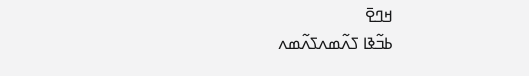ߞߣߐ߫
ߕߏ߬ߢߊ ߖߍ߬ߘߍߖߍ߬ߘߍ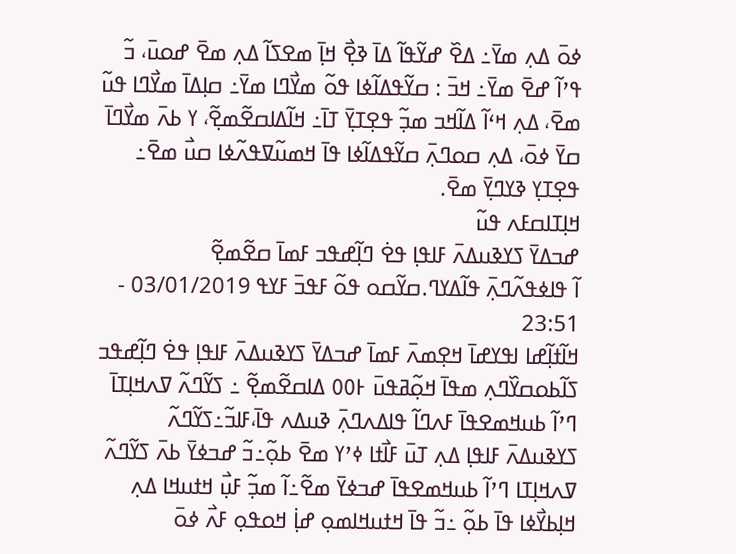ߦߋ߫ ߡߍ߲ ߘߌ߫߸ ߡߐ߰ ߝߌ߬ߟߊ߬ ߡߊ߫ ߢߐ߲߯ ߞߊ߲߫ ߘߐߖߊ߬ ߡߍ߲ ߘߐ߫ ߝߋߎ߫، ߏ߬ ߟߴߊ߬ ߝߐ߫ ߘߌ߫߸ ߞߏ߫ : ߛߌ߬ߟߡߊ߬ߦߊ ߟߋ߬ ߘߌ߯ߣߊ ߘߌ߫߸ ߛߊ߲ߡߊ߫ ߘߌ߯ߣߊ ߟߎ߬ ߘߐ߫، ߡߍ߲ ߞߵߊ߬ ߡߊ߬ߞߏ ߘߏ߲߬ ߟߐ߲ߠߌ߲߫ ߠߊ߫߸ ߞߊ߬ߡߊߛߐ߬ߘߐ߲߬، ߌ ߕߍ߫ ߘߌ߯ߣߊ߫ ߛߌ߫ ߦߋ߫، ߡߍ߲ ߛߋߣߍ߲߫ ߛߌ߬ߟߡߊ߬ߦߊ ߟߊ߫ ߞߘߎ߬ߜߟߍ߬ߦߊ ߛߎ߯ ߘߐ߫߸ ߟߐ߲ߠߌ߲ ߢߌߣߌ߲߫ ߘߐ߫.
ߞߊ߲ߠߊߛߓߍ ߟߎ߬
ߝߏߡߌ߫ ߖߌߢߎߡߍ߫ ߓߊߟߊ߲ ߟߐ߭ ߣߊ߲߬ߝߟߏ ߓߘߊ߫ ߛߐ߬ߘߐ߲߬
ߊ߬ ߟߊߦߟߍ߬ߣߍ߲߫ ߟߊ߬ߡߌߣ.ߛߌ߬ߛߋ ߟߋ߬ ߓߟߏ߫ ߓߌߟ 03/01/2019 - 23:51
ߞߊ߬ߙߊ߲߬ߝߊ ߊߟߌߝߊ߫ ߞߐ߲ߘߍ߫ ߓߘߊ߫ ߝߏߡߌ߫ ߖߌߢߎߡߍ߫ ߓߊߟߊ߲ ߟߐ߭ ߣߊ߲߬ߝߟߏ ߖߊ߬ߕߋߛߌ߰ߣߍ߲ ߘߟߊ߫ ߞߋ߲߬ߥߟߎ߫ ߅߀߀ ߡߊߛߐ߬ߘߐ߲߬ ߸ ߖߌ߬ߣߍ߬ ߜߍߞߊ߲ߠߊ߫ ߣߴߊ߬ ߕߎߞߘߐߟߊ߫ ߓߍߣߊ߬ ߟߊߡߍߣߍ߲߫ ߢߎߡߍ ߟߊ߫،ߓߊߏ߬߸ߖߌ߬ߣߍ߬ ߖߌߢߎߡߍ߫ ߓߊߟߊ߲ ߡߍ߲ ߠߎ߫ ߓߊ߯ߙߊ ߦߴߌ ߘߐ߫ ߕߋ߲߬߸ߏ߬ ߝߏߦߌ߫ ߕߍ߫ ߖߌ߬ߣߍ߬ ߜߍߞߊ߲ߠߊ ߣߴߊ߬ ߕߎߞߘߐߟߊ߫ ߝߏߦߌ߫ ߘߐ߬߸ߊ߬ ߘߏ߲߬ ߓߎ߲߯ ߞߙߎߞߊ ߡߍ߲ ߞߊ߲ߕߌ߯ߦߊ ߟߊ߫ ߕߋ߲߬ ߸ߏ߬ ߟߊ߫ ߞߙߎߞߊߘߋ߲ ߝߊ߲߭ ߞߋߟߋ߲ ߓߍ߯ ߦߋ߫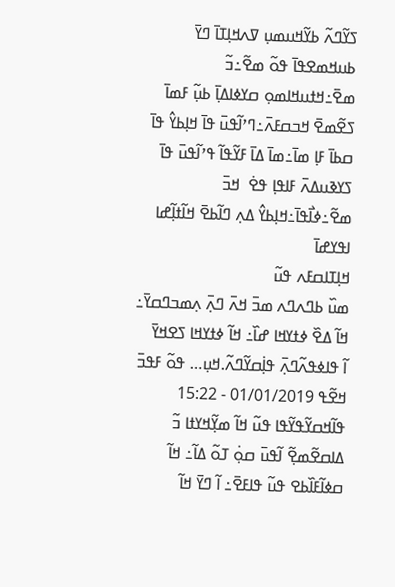ߖߌ߬ߣߍ߬ ߕߌ߬ߞߎߘߎ߲ ߜߍߞߊ߲ߠߊ߫ ߣߌ߫ ߕߎߞߘߐߟߊ߫ ߟߋ߬ ߘߐ߬߸ߏ߬ ߘߐ߫߸ߞߙߎߞߊߘߋ߲ ߛߌߦߊߡߊ߲߫ ߕߎ߲߬ ߓߘߊ߫ ߖߐ߬ߘߐ߫ ߞߏߛߓߍ߫߸ߣߴߊ߬ߟߎ߫ ߟߊ߫ ߞߊ߲ߕߌ߮ ߟߊ߫ ߛߕߊ߫ ߓߊ߲ ߘߊ߫߸ߘߊ߫ ߡߊ߫ ߓߌ߬ߟߊ߬ ߟߴߊ߬ߟߎ߫ ߟߊ߫ ߖߌߢߎߡߍ߫ ߓߊߟߊ߲ ߟߐ߭  ߞߏ߫ ߘߐ߬߸ߦߊ߯ߟߊ߫߸ߞߊ߲ߕߌ߮ ߡߍ߲ ߣߊ߬ߕߐ߫ ߞߊ߬ߙߊ߲߬ߝߊ ߊߟߌߝߊ߫
ߞߊ߲ߠߊߛߓߍ ߟߎ߬
ߘߎ߰ ߕߣߍߣߍ ߘߏ߫ ߞߍ߫ ߣߍ߲߫ ߍ߲ߘߏߣߛߌ߫߸ ߞߊ߬ ߡߐ߰ ߦߙߌߞߊ ߝߊ߰߸ ߞߊ߬ ߦߙߌߞߊ ߖߐߞߌ߫
ߊ߬ ߟߊߦߟߍ߬ߣߍ߲߫ ߟߊ߲߭ߛߌ߬ߣߍ߬.ߞߎ߲… ߟߋ߬ ߓߟߏ߫ ߞߐ߬ߟ 01/01/2019 - 15:22
ߟߊ߬ߞߛߌ߬ߟߌ߬ߟߊ ߟߎ߬ ߞߊ߬ ߘߌ߲߬ߞߌߙߊ ߏ߬ ߡߊߛߐ߬ߘߐ߲߬ ߊ߬ߟߎ߫ ߛߋ߲߭ ߠߋ߬ ߡߊ߬߸ ߞߊ߬ ߛߦߊ߬ߓߊ߰ߕߐ ߟߎ߬ ߟߊߓߐ߫߸ ߊ߬ ߣߌ߫ ߞߊ߬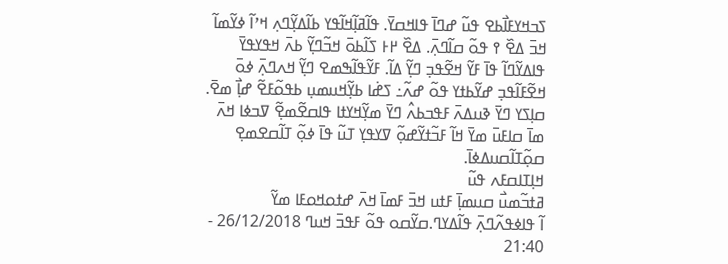ߖߏߞߌߓߊ߯ߕߐ ߟߎ߬ ߝߣߊ߫ ߟߊߞߛߌ߫. ߟߊ߬ߥߊ߲߬ߞߊ߬ߟߌ ߕߊ߬ߡߌ߲߬ߣߍ߲ ߞߴߊ߬ ߦߌ߬ߘߊ߬ ߞߏ߫ ߡߐ߰ ߉ ߟߋ߬ ߛߊ߬ߣߍ߲߫. ߡߐ߰ ߂߅ ߖߊ߬ߕߋ߫ ߞߏ߬ߣߌ߲߬ ߕߍ߫ ߞߟߌߟߌ߫ ߟߊߡߌ߬ߣߊ߬ ߟߊ߫ ߓߌ߬ ߞߐ߬ߟߏ߲ ߣߌ߲߬ ߡߊ߬. ߓߌ߬ߟߊ߬ߒߘߐ ߣߌ߲߬ ߞߍߣߍ߲߫ ߦߋ߫ ߞߐ߬ߓߊ߬ߟߏ߲ ߝߌ߬ߕߙߌ ߟߋ߬ ߝߍ߬߸ ߖߝ߭ߊ ߕߌ߲߬ߞߎߘߎ߲ ߕߟߋ߬ߓߐ߬ ߝߊ߲߯ ߘߐ߫. ߛߊ߲ߖߌ ߣߌ߫ ߢߎߡߍ߫ ߓߟߏߕߍ߮ ߣߌ߫ ߘߌ߲߬ߞߌߙߊ ߟߊߛߐ߬ߘߐ߲߬ ߜߏߦߊ ߞߍ߫ ߘߊ߫ ߛߊߓߎ߫ ߘߌ߫ ߞߊ߬ ߓߏ߬ߙߌ߬ߝߋ߲߬ ߜߌߟߌ߲ ߠߎ߬ ߟߊ߫ ߦߋ߲߬ ߠߊ߬ߛߐߘߐ߲ ߛߋ߲߬ߠߊ߬ߛߎߡߦߊ߫.
ߞߊ߲ߠߊߛߓߍ ߟߎ߬
ߥߙߏ߬ߘߎ߯ ߛߎߘߊ߲߫ ߓߙߎ ߞߏ߫ ߓߘߊ߫ ߞߍ߫ ߝߙߋߞߋߓߊ ߘߌ߬
ߊ߬ ߟߊߦߟߍ߬ߣߍ߲߫ ߟߊ߬ߡߌߣ.ߛߌ߬ߛߋ ߟߋ߬ ߓߟߏ߫ ߞߎߣ 26/12/2018 - 21:40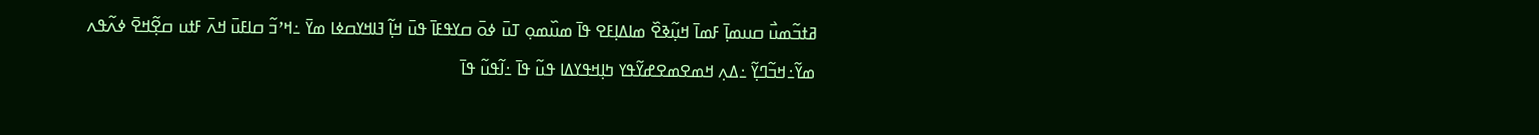ߥߙߏ߬ߘߎ߯ ߛߎߘߊ߲߫ ߓߘߊ߫ ߞߎ߲߬ߢߐ߰ ߘߊߡߊ߲ߓߐ ߟߊ߫ ߘߎ߰ߘߋ߲ ߠߎ߫ ߦߋ߫ ߛߌߟߓߊ߫ ߟߎ߫ ߞߊ߲߬ ߔߊߞߌߛߦߊ ߘߌ߫ ߸ߞߴߏ߬ ߛߊߓߎ߫ ߞߍ߫ ߓߙߎ ߛߐ߲߬ߞߐ߫ ߦߍ߬ߟߍ ߘߌ߬߸ߞߏ߬ߣߌ߲߬ ߸ߡߍ߲ ߞߘߐߘߐߝߌ߬ߟߌ ߤߊ߲ߞߟߌߡߊ ߟߎ߬ ߟߊ߫ ߸ߊ߬ߟߎ߬ ߟߊ߫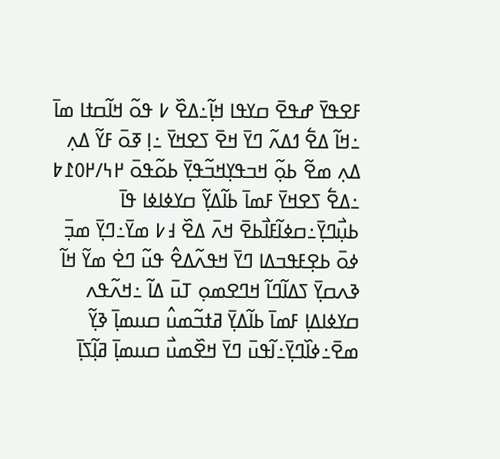ߓߐߟߌ߫ ߝߟߐ߫ ߛߌߟߊ ߞߊ߲߬߸ߡߐ߰ ߇ ߟߋ߬ ߞߊ߬ߛߙߊ ߘߊ߫ ߸ߞߊ߬ ߡߐ߱ ߗߡߍ߬ ߣߌ߫ ߞߐ߫ ߖߐߞߌ߫ ߸ߊ߲ ߧߋ߫ ߓߌ߬ ߡߍ߲ ߡߍ߲ ߘߐ߬ ߕߋ߲߬ ߞߏߟߌ߲ߞߏ߬ߟߌ߲߫ ߕߋ߬ߟߋ߫ ߂߆/߂߀߁߈ ߸ߡߐ߱ ߖߐߞߌ߫ ߓߘߊ߫ ߕߊ߬ߡߌ߲߬ ߛߌߦߊߦߊ ߟߊ߫ ߕߎ߲߯ߣߌ߲߫߸ߛߦߊ߬ߓߊ߯ߕߐ߫ ߞߍ߫ ߡߐ߰ ߃߇ ߘߌ߫߸ߣߌ߲߫ ߘߏ߲߫ ߦߋ߫ ߕߐ߲ߓߟߏߡߊ ߣߌ߫ ߞߟߍ߬ߡߐ߮ ߟߎ߬ ߣߐ߭ ߘߌ߬ ߞߊ߬ ߢߍߛߌ߲߫ ߖߡߊ߬ߣߊ߬ ߞߣߐߘߋ߲ ߠߎ߫ ߡߊ߬ ߸ߞߍ߬ߟߍ ߛߌߦߊߡߊ߲ ߓߘߊ߫ ߕߊ߬ߡߌ߲߫ ߥߙߏ߬ߘߎ߮ ߛߎߘߊ߲߫ ߢߌ߲߬ ߘߐ߫߸ߦߊ߰ߣߌ߲߫߸ߊ߬ߟߎ߫ ߣߌ߫ ߞߐ߰ߘߎ߯ ߛߎߘߊ߲߫ ߥߊ߲߬ߖߊ߲߫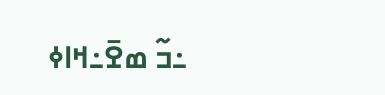߸ߏ߬ ߘߐ߫߸ߞߊߦ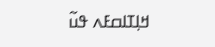ߞߊ߲ߠߊߛߓߍ ߟߎ߬